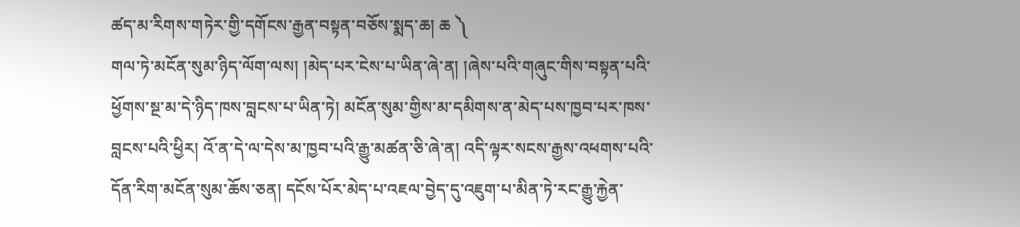ཚད་མ་རིགས་གཏེར་གྱི་དགོངས་རྒྱན་བསྟན་བཅོས་སྨད་ཆ། ཆ ༽
གལ་ཏེ་མངོན་སུམ་ཉིད་ལོག་ལས། །མེད་པར་ངེས་པ་ཡིན་ཞེ་ན། །ཞེས་པའི་གཞུང་གིས་བསྟན་པའི་ཕྱོགས་སྔ་མ་དེ་ཉིད་ཁས་བླངས་པ་ཡིན་ཏེ། མངོན་སུམ་གྱིས་མ་དམིགས་ན་མེད་པས་ཁྱབ་པར་ཁས་བླངས་པའི་ཕྱིར། འོ་ན་དེ་ལ་དེས་མ་ཁྱབ་པའི་རྒྱུ་མཚན་ཅི་ཞེ་ན། འདི་ལྟར་སངས་རྒྱས་འཕགས་པའི་དོན་རིག་མངོན་སུམ་ཆོས་ཅན། དངོས་པོར་མེད་པ་འཇལ་བྱེད་དུ་འཇུག་པ་མིན་ཏེ་རང་རྒྱུ་རྐྱེན་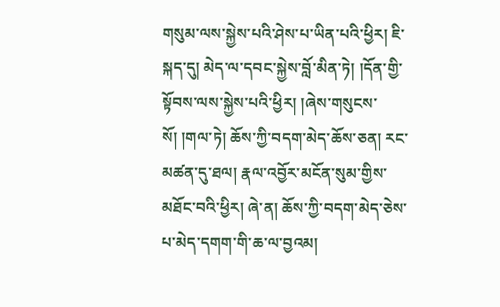གསུམ་ལས་སྐྱེས་པའི་ཤེས་པ་ཡིན་པའི་ཕྱིར། ཇི་སྐད་དུ། མེད་ལ་དབང་སྐྱེས་བློ་མིན་ཏེ། །དོན་གྱི་སྟོབས་ལས་སྐྱེས་པའི་ཕྱིར། །ཞེས་གསུངས་སོ། །གལ་ཏེ། ཆོས་ཀྱི་བདག་མེད་ཆོས་ཅན། རང་མཚན་དུ་ཐལ། རྣལ་འབྱོར་མངོན་སུམ་གྱིས་མཐོང་བའི་ཕྱིར། ཞེ་ན། ཆོས་ཀྱི་བདག་མེད་ཅེས་པ་མེད་དགག་གི་ཆ་ལ་བྱའམ།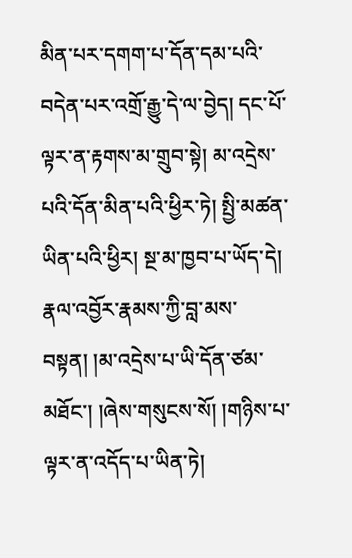མིན་པར་དགག་པ་དོན་དམ་པའི་བདེན་པར་འགྲོ་རྒྱུ་དེ་ལ་བྱེད། དང་པོ་ལྟར་ན་རྟགས་མ་གྲུབ་སྟེ། མ་འདྲེས་པའི་དོན་མིན་པའི་ཕྱིར་ཏེ། སྤྱི་མཚན་ཡིན་པའི་ཕྱིར། སྔ་མ་ཁྱབ་པ་ཡོད་དེ། རྣལ་འབྱོར་རྣམས་ཀྱི་བླ་མས་བསྟན། །མ་འདྲེས་པ་ཡི་དོན་ཙམ་མཐོང་། །ཞེས་གསུངས་སོ། །གཉིས་པ་ལྟར་ན་འདོད་པ་ཡིན་ཏེ།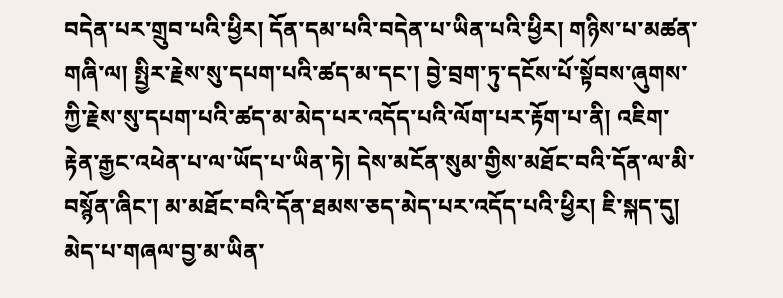བདེན་པར་གྲུབ་པའི་ཕྱིར། དོན་དམ་པའི་བདེན་པ་ཡིན་པའི་ཕྱིར། གཉིས་པ་མཚན་གཞི་ལ། སྤྱིར་རྗེས་སུ་དཔག་པའི་ཚད་མ་དང་། བྱེ་བྲག་ཏུ་དངོས་པོ་སྟོབས་ཞུགས་ཀྱི་རྗེས་སུ་དཔག་པའི་ཚད་མ་མེད་པར་འདོད་པའི་ལོག་པར་རྟོག་པ་ནི། འཇིག་རྟེན་རྒྱང་འཕེན་པ་ལ་ཡོད་པ་ཡིན་ཏེ། དེས་མངོན་སུམ་གྱིས་མཐོང་བའི་དོན་ལ་མི་བསྙོན་ཞིང་། མ་མཐོང་བའི་དོན་ཐམས་ཅད་མེད་པར་འདོད་པའི་ཕྱིར། ཇི་སྐད་དུ། མེད་པ་གཞལ་བྱ་མ་ཡིན་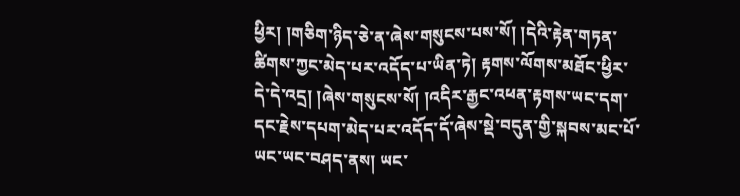ཕྱིར། །གཅིག་ཉིད་ཅེ་ན་ཞེས་གསུངས་པས་སོ། །དེའི་རྟེན་གཏན་ཚིགས་ཀྱང་མེད་པར་འདོད་པ་ཡིན་ཏེ། རྟགས་ལོགས་མཐོང་ཕྱིར་དེ་དེ་འདྲ། །ཞེས་གསུངས་སོ། །འདིར་རྒྱང་འཕན་རྟགས་ཡང་དག་དང་རྗེས་དཔག་མེད་པར་འདོད་དོ་ཞེས་སྡེ་བདུན་གྱི་སྐབས་མང་པོ་ཡང་ཡང་བཤད་ནས། ཡང་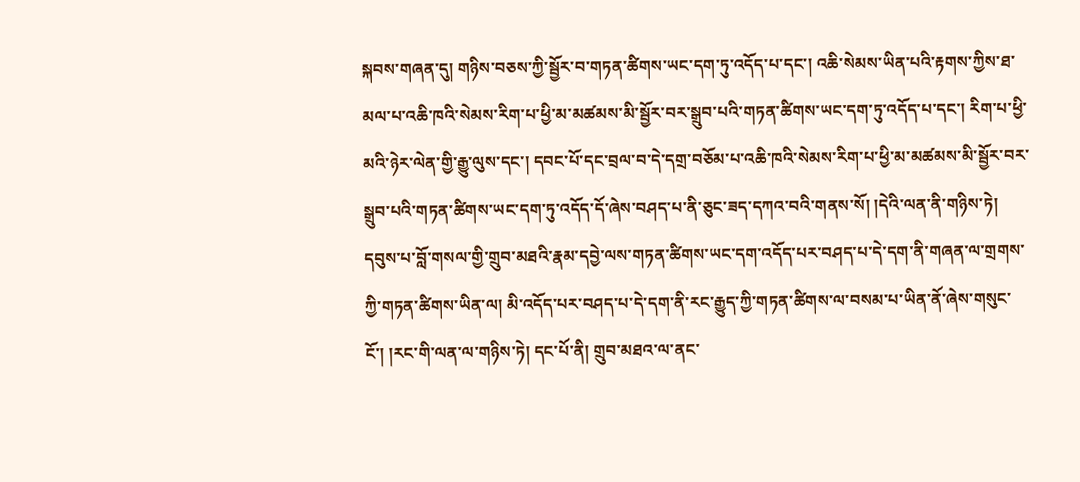སྐབས་གཞན་དུ། གཉིས་བཅས་ཀྱི་སྦྱོར་བ་གཏན་ཚིགས་ཡང་དག་ཏུ་འདོད་པ་དང་། འཆི་སེམས་ཡིན་པའི་རྟགས་ཀྱིས་ཐ་མལ་པ་འཆི་ཁའི་སེམས་རིག་པ་ཕྱི་མ་མཚམས་མི་སྦྱོར་བར་སྒྲུབ་པའི་གཏན་ཚིགས་ཡང་དག་ཏུ་འདོད་པ་དང་། རིག་པ་ཕྱི་མའི་ཉེར་ལེན་གྱི་རྒྱུ་ལུས་དང་། དབང་པོ་དང་བྲལ་བ་དེ་དགྲ་བཅོམ་པ་འཆི་ཁའི་སེམས་རིག་པ་ཕྱི་མ་མཚམས་མི་སྦྱོར་བར་སྒྲུབ་པའི་གཏན་ཚིགས་ཡང་དག་ཏུ་འདོད་དོ་ཞེས་བཤད་པ་ནི་ཅུང་ཟད་དཀའ་བའི་གནས་སོ། །དེའི་ལན་ནི་གཉིས་ཏེ། དབུས་པ་བློ་གསལ་གྱི་གྲུབ་མཐའི་རྣམ་དབྱེ་ལས་གཏན་ཚིགས་ཡང་དག་འདོད་པར་བཤད་པ་དེ་དག་ནི་གཞན་ལ་གྲགས་ཀྱི་གཏན་ཚིགས་ཡིན་ལ། མི་འདོད་པར་བཤད་པ་དེ་དག་ནི་རང་རྒྱུད་ཀྱི་གཏན་ཚིགས་ལ་བསམ་པ་ཡིན་ནོ་ཞེས་གསུང་ངོ་། །རང་གི་ལན་ལ་གཉིས་ཏེ། དང་པོ་ནི། གྲུབ་མཐའ་ལ་ནང་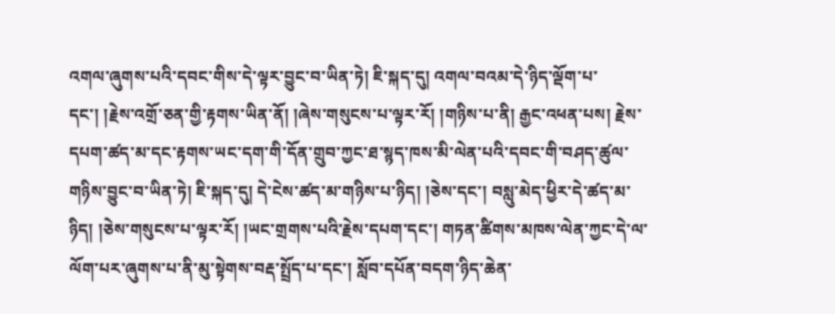འགལ་ཞུགས་པའི་དབང་གིས་དེ་ལྟར་བྱུང་བ་ཡིན་ཏེ། ཇི་སྐད་དུ། འགལ་བའམ་དེ་ཉིད་ལྡོག་པ་དང་། །རྗེས་འགྲོ་ཅན་གྱི་རྟགས་ཡིན་ནོ། །ཞེས་གསུངས་པ་ལྟར་རོ། །གཉིས་པ་ནི། རྒྱང་འཕན་པས། རྗེས་དཔག་ཚད་མ་དང་རྟགས་ཡང་དག་གི་དོན་གྲུབ་ཀྱང་ཐ་སྙད་ཁས་མི་ལེན་པའི་དབང་གི་བཤད་ཚུལ་གཉིས་བྱུང་བ་ཡིན་ཏེ། ཇི་སྐད་དུ། དེ་ངེས་ཚད་མ་གཉིས་པ་ཉིད། །ཅེས་དང་། བསླུ་མེད་ཕྱིར་དེ་ཚད་མ་ཉིད། །ཅེས་གསུངས་པ་ལྟར་རོ། །ཡང་གྲགས་པའི་རྗེས་དཔག་དང་། གཏན་ཚིགས་མཁས་ལེན་ཀྱང་དེ་ལ་ལོག་པར་ཞུགས་པ་ནི་མུ་སྟེགས་བརྡ་སྤྲོད་པ་དང་། སློབ་དཔོན་བདག་ཉིད་ཆེན་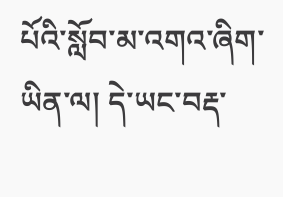པོའི་སློབ་མ་འགའ་ཞིག་ཡིན་ལ། དེ་ཡང་བརྡ་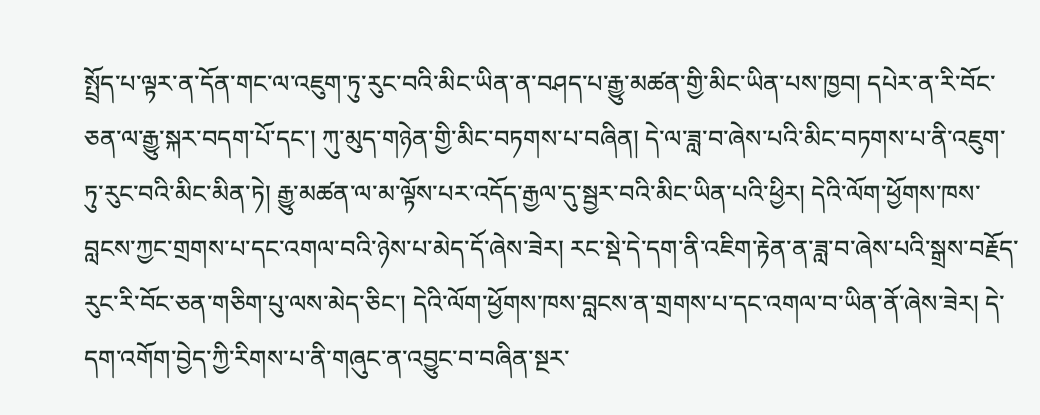སྤྲོད་པ་ལྟར་ན་དོན་གང་ལ་འཇུག་ཏུ་རུང་བའི་མིང་ཡིན་ན་བཤད་པ་རྒྱུ་མཚན་གྱི་མིང་ཡིན་པས་ཁྱབ། དཔེར་ན་རི་བོང་ཅན་ལ་རྒྱུ་སྐར་བདག་པོ་དང་། ཀུ་མུད་གཉེན་གྱི་མིང་བཏགས་པ་བཞིན། དེ་ལ་ཟླ་བ་ཞེས་པའི་མིང་བཏགས་པ་ནི་འཇུག་ཏུ་རུང་བའི་མིང་མིན་ཏེ། རྒྱུ་མཚན་ལ་མ་ལྟོས་པར་འདོད་རྒྱལ་དུ་སྦྱར་བའི་མིང་ཡིན་པའི་ཕྱིར། དེའི་ལོག་ཕྱོགས་ཁས་བླངས་ཀྱང་གྲགས་པ་དང་འགལ་བའི་ཉེས་པ་མེད་དོ་ཞེས་ཟེར། རང་སྡེ་དེ་དག་ནི་འཇིག་རྟེན་ན་ཟླ་བ་ཞེས་པའི་སྒྲས་བརྗོད་རུང་རི་བོང་ཅན་གཅིག་པུ་ལས་མེད་ཅིང་། དེའི་ལོག་ཕྱོགས་ཁས་བླངས་ན་གྲགས་པ་དང་འགལ་བ་ཡིན་ནོ་ཞེས་ཟེར། དེ་དག་འགོག་བྱེད་ཀྱི་རིགས་པ་ནི་གཞུང་ན་འབྱུང་བ་བཞིན་སྔར་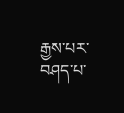རྒྱས་པར་བཤད་པ་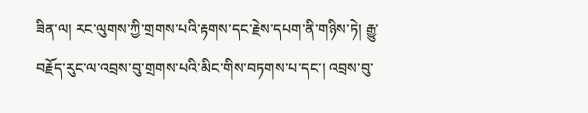ཟིན་ལ། རང་ལུགས་ཀྱི་གྲགས་པའི་རྟགས་དང་རྗེས་དཔག་ནི་གཉིས་ཏེ། རྒྱུ་བརྗོད་རུང་ལ་འབྲས་བུ་གྲགས་པའི་མིང་གིས་བཏགས་པ་དང་། འབྲས་བུ་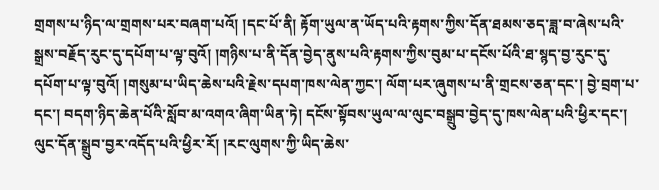གྲགས་པ་ཉིད་ལ་གྲགས་པར་བཞག་པའོ། །དང་པོ་ནི། རྟོག་ཡུལ་ན་ཡོད་པའི་རྟགས་ཀྱིས་དོན་ཐམས་ཅད་ཟླ་བ་ཞེས་པའི་སྒྲས་བརྗོད་རུང་དུ་དཔོག་པ་ལྟ་བུའོ། །གཉིས་པ་ནི་དོན་བྱེད་ནུས་པའི་རྟགས་ཀྱིས་བུམ་པ་དངོས་པོའི་ཐ་སྙད་བྱ་རུང་དུ་དཔོག་པ་ལྟ་བུའོ། །གསུམ་པ་ཡིད་ཆེས་པའི་རྗེས་དཔག་ཁས་ལེན་ཀྱང་། ལོག་པར་ཞུགས་པ་ནི་གྲངས་ཅན་དང་། བྱེ་བྲག་པ་དང་། བདག་ཉིད་ཆེན་པོའི་སློབ་མ་འགའ་ཞིག་ཡིན་ཏེ། དངོས་སྟོབས་ཡུལ་ལ་ལུང་བསྒྲུབ་བྱེད་དུ་ཁས་ལེན་པའི་ཕྱིར་དང་། ལུང་དོན་སྒྲུབ་བྱར་འདོད་པའི་ཕྱིར་རོ། །རང་ལུགས་ཀྱི་ཡིད་ཆེས་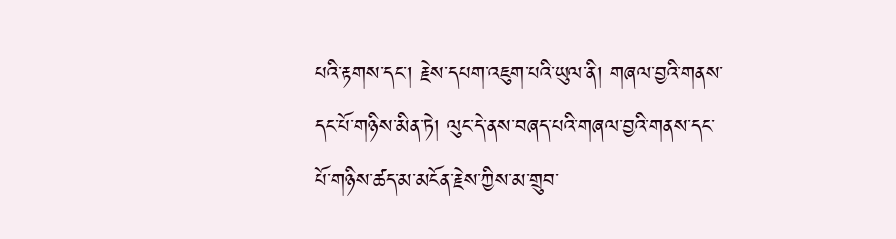པའི་རྟགས་དང་། རྗེས་དཔག་འཇུག་པའི་ཡུལ་ནི། གཞལ་བྱའི་གནས་དང་པོ་གཉིས་མིན་ཏེ། ལུང་དེ་ནས་བཞད་པའི་གཞལ་བྱའི་གནས་དང་པོ་གཉིས་ཚད་མ་མངོན་རྗེས་ཀྱིས་མ་གྲུབ་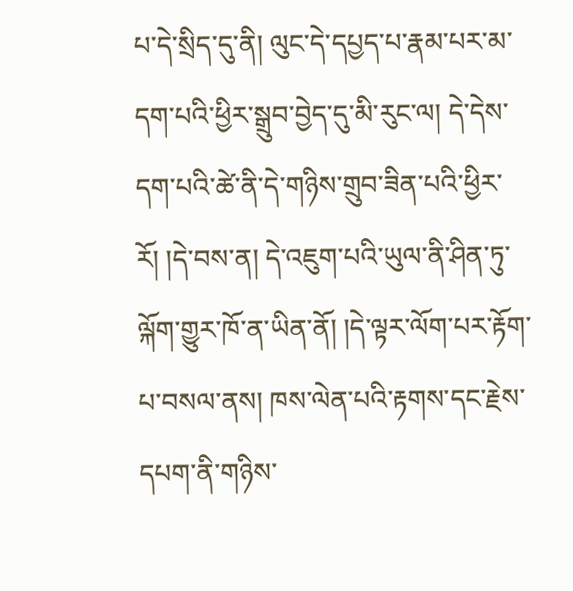པ་དེ་སྲིད་དུ་ནི། ལུང་དེ་དཔྱད་པ་རྣམ་པར་མ་དག་པའི་ཕྱིར་སྒྲུབ་བྱེད་དུ་མི་རུང་ལ། དེ་དེས་དག་པའི་ཚེ་ནི་དེ་གཉིས་གྲུབ་ཟིན་པའི་ཕྱིར་རོ། །དེ་བས་ན། དེ་འཇུག་པའི་ཡུལ་ནི་ཤིན་ཏུ་ལྐོག་གྱུར་ཁོ་ན་ཡིན་ནོ། །དེ་ལྟར་ལོག་པར་རྟོག་པ་བསལ་ནས། ཁས་ལེན་པའི་རྟགས་དང་རྗེས་དཔག་ནི་གཉིས་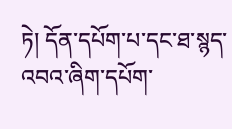ཏེ། དོན་དཔོག་པ་དང་ཐ་སྙད་འབའ་ཞིག་དཔོག་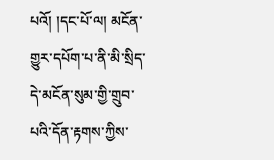པའོ། །དང་པོ་ལ། མངོན་གྱུར་དཔོག་པ་ནི་མི་སྲིད་དེ་མངོན་སུམ་གྱི་གྲུབ་པའི་དོན་རྟགས་ཀྱིས་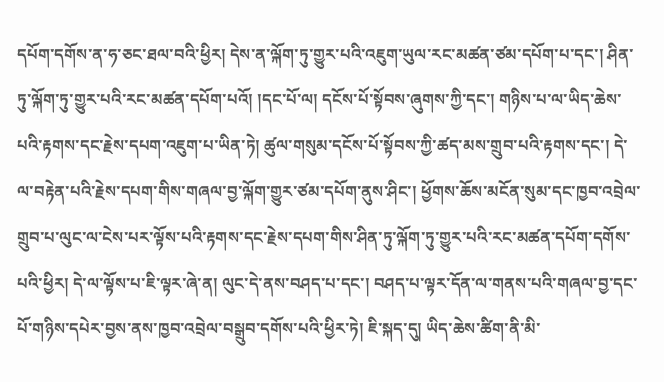དཔོག་དགོས་ན་ཧ་ཅང་ཐལ་བའི་ཕྱིར། དེས་ན་ལྐོག་ཏུ་གྱུར་པའི་འཇུག་ཡུལ་རང་མཚན་ཙམ་དཔོག་པ་དང་། ཤིན་ཏུ་ལྐོག་ཏུ་གྱུར་པའི་རང་མཚན་དཔོག་པའོ། །དང་པོ་ལ། དངོས་པོ་སྟོབས་ཞུགས་ཀྱི་དང་། གཉིས་པ་ལ་ཡིད་ཆེས་པའི་རྟགས་དང་རྗེས་དཔག་འཇུག་པ་ཡིན་ཏེ། ཚུལ་གསུམ་དངོས་པོ་སྟོབས་ཀྱི་ཚད་མས་གྲུབ་པའི་རྟགས་དང་། དེ་ལ་བརྟེན་པའི་རྗེས་དཔག་གིས་གཞལ་བྱ་ལྐོག་གྱུར་ཙམ་དཔོག་ནུས་ཤིང་། ཕྱོགས་ཆོས་མངོན་སུམ་དང་ཁྱབ་འབྲེལ་གྲུབ་པ་ལུང་ལ་ངེས་པར་ལྟོས་པའི་རྟགས་དང་རྗེས་དཔག་གིས་ཤིན་ཏུ་ལྐོག་ཏུ་གྱུར་པའི་རང་མཚན་དཔོག་དགོས་པའི་ཕྱིར། དེ་ལ་ལྟོས་པ་ཇི་ལྟར་ཞེ་ན། ལུང་དེ་ནས་བཤད་པ་དང་། བཤད་པ་ལྟར་དོན་ལ་གནས་པའི་གཞལ་བྱ་དང་པོ་གཉིས་དཔེར་བྱས་ནས་ཁྱབ་འབྲེལ་བསྒྲུབ་དགོས་པའི་ཕྱིར་ཏེ། ཇི་སྐད་དུ། ཡིད་ཆེས་ཚིག་ནི་མི་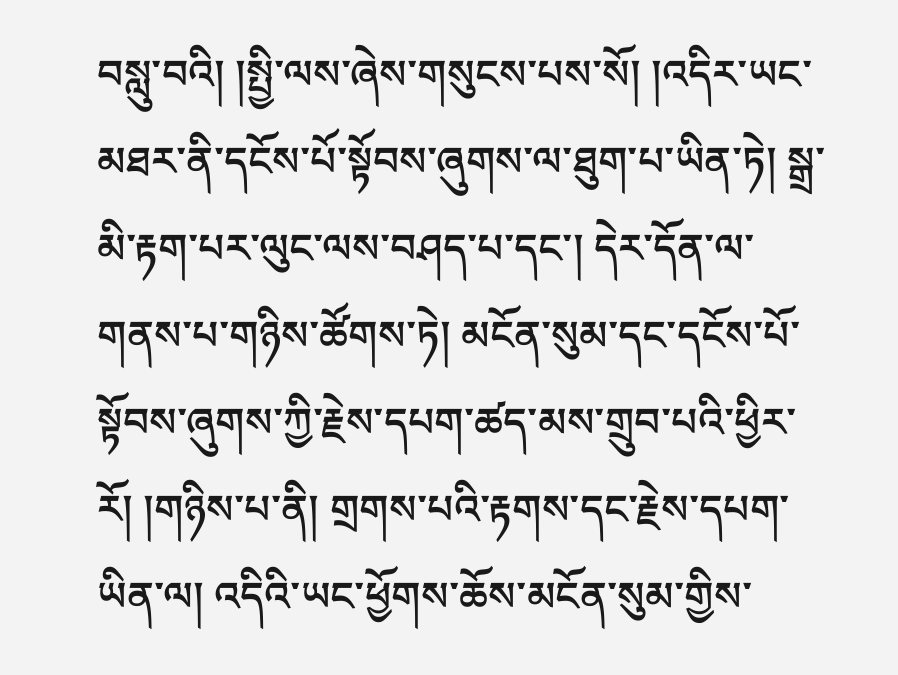བསླུ་བའི། །སྤྱི་ལས་ཞེས་གསུངས་པས་སོ། །འདིར་ཡང་མཐར་ནི་དངོས་པོ་སྟོབས་ཞུགས་ལ་ཐུག་པ་ཡིན་ཏེ། སྒྲ་མི་རྟག་པར་ལུང་ལས་བཤད་པ་དང་། དེར་དོན་ལ་གནས་པ་གཉིས་ཚོགས་ཏེ། མངོན་སུམ་དང་དངོས་པོ་སྟོབས་ཞུགས་ཀྱི་རྗེས་དཔག་ཚད་མས་གྲུབ་པའི་ཕྱིར་རོ། །གཉིས་པ་ནི། གྲགས་པའི་རྟགས་དང་རྗེས་དཔག་ཡིན་ལ། འདིའི་ཡང་ཕྱོགས་ཆོས་མངོན་སུམ་གྱིས་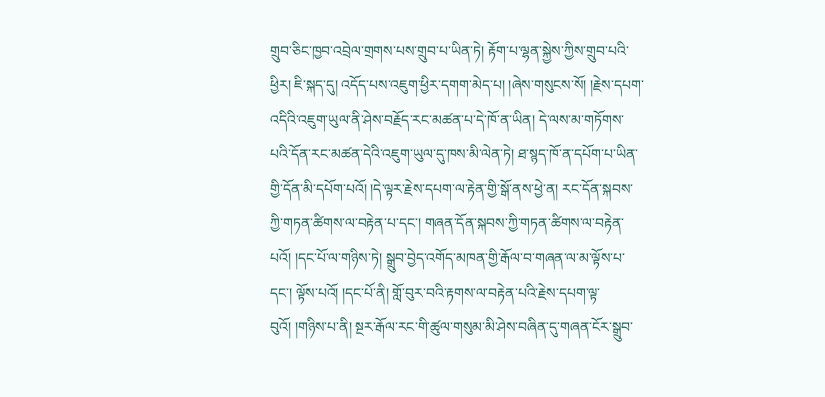གྲུབ་ཅིང་ཁྱབ་འབྲེལ་གྲགས་པས་གྲུབ་པ་ཡིན་ཏེ། རྟོག་པ་ལྷན་སྐྱེས་ཀྱིས་གྲུབ་པའི་ཕྱིར། ཇི་སྐད་དུ། འདོད་པས་འཇུག་ཕྱིར་དགག་མེད་པ། །ཞེས་གསུངས་སོ། །རྗེས་དཔག་འདིའི་འཇུག་ཡུལ་ནི་ཤེས་བརྗོད་རང་མཚན་པ་དེ་ཁོ་ན་ཡིན། དེ་ལས་མ་གཏོགས་པའི་དོན་རང་མཚན་དེའི་འཇུག་ཡུལ་དུ་ཁས་མི་ལེན་ཏེ། ཐ་སྙད་ཁོ་ན་དཔོག་པ་ཡིན་གྱི་དོན་མི་དཔོག་པའོ། །དེ་ལྟར་རྗེས་དཔག་ལ་རྟེན་གྱི་སྒོ་ནས་ཕྱེ་ན། རང་དོན་སྐབས་ཀྱི་གཏན་ཚིགས་ལ་བརྟེན་པ་དང་། གཞན་དོན་སྐབས་ཀྱི་གཏན་ཚིགས་ལ་བརྟེན་པའོ། །དང་པོ་ལ་གཉིས་ཏེ། སྒྲུབ་བྱེད་འགོད་མཁན་གྱི་རྒོལ་བ་གཞན་ལ་མ་ལྟོས་པ་དང་། ལྟོས་པའོ། །དང་པོ་ནི། གློ་བུར་བའི་རྟགས་ལ་བརྟེན་པའི་རྗེས་དཔག་ལྟ་བུའོ། །གཉིས་པ་ནི། སྔར་རྒོལ་རང་གི་ཚུལ་གསུམ་མི་ཤེས་བཞིན་དུ་གཞན་ངོར་སྒྲུབ་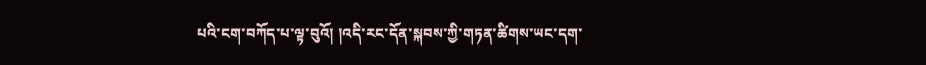པའི་ངག་བཀོད་པ་ལྟ་བུའོ། །འདི་རང་དོན་སྐབས་ཀྱི་གཏན་ཚིགས་ཡང་དག་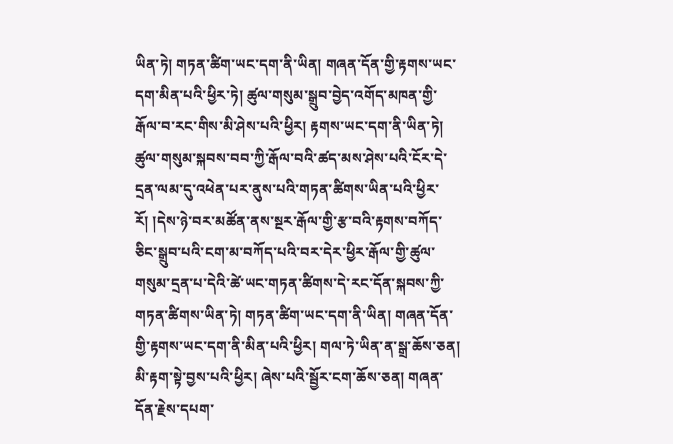ཡིན་ཏེ། གཏན་ཚིག་ཡང་དག་ནི་ཡིན། གཞན་དོན་གྱི་རྟགས་ཡང་དག་མིན་པའི་ཕྱིར་ཏེ། ཚུལ་གསུམ་སྒྲུབ་བྱེད་འགོད་མཁན་གྱི་རྒོལ་བ་རང་གིས་མི་ཤེས་པའི་ཕྱིར། རྟགས་ཡང་དག་ནི་ཡིན་ཏེ། ཚུལ་གསུམ་སྐབས་བབ་ཀྱི་རྒོལ་བའི་ཚད་མས་ཤེས་པའི་ངོར་དེ་དྲན་ལམ་དུ་འཕེན་པར་ནུས་པའི་གཏན་ཚིགས་ཡིན་པའི་ཕྱིར་རོ། །དེས་ཉེ་བར་མཚོན་ནས་སྔར་རྒོལ་གྱི་རྩ་བའི་རྟགས་བཀོད་ཅིང་སྒྲུབ་པའི་ངག་མ་བཀོད་པའི་བར་དེར་ཕྱིར་རྒོལ་གྱི་ཚུལ་གསུམ་དྲན་པ་དེའི་ཚེ་ཡང་གཏན་ཚིགས་དེ་རང་དོན་སྐབས་ཀྱི་གཏན་ཚིགས་ཡིན་ཏེ། གཏན་ཚིག་ཡང་དག་ནི་ཡིན། གཞན་དོན་གྱི་རྟགས་ཡང་དག་ནི་མིན་པའི་ཕྱིར། གལ་ཏེ་ཡིན་ན་སྒྲ་ཆོས་ཅན། མི་རྟག་སྟེ་བྱས་པའི་ཕྱིར། ཞེས་པའི་སྦྱོར་ངག་ཆོས་ཅན། གཞན་དོན་རྗེས་དཔག་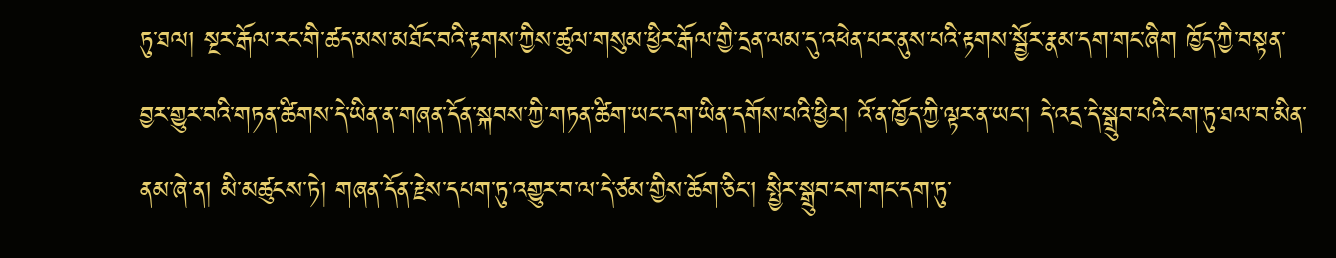ཏུ་ཐལ། སྔར་རྒོལ་རང་གི་ཚད་མས་མཐོང་བའི་རྟགས་ཀྱིས་ཚུལ་གསུམ་ཕྱིར་རྒོལ་གྱི་དྲན་ལམ་དུ་འཕེན་པར་ནུས་པའི་རྟགས་སྦྱོར་རྣམ་དག་གང་ཞིག ཁྱོད་ཀྱི་བསྟན་བྱར་གྱུར་བའི་གཏན་ཚིགས་དེ་ཡིན་ན་གཞན་དོན་སྐབས་ཀྱི་གཏན་ཚིག་ཡང་དག་ཡིན་དགོས་པའི་ཕྱིར། འོ་ན་ཁྱོད་ཀྱི་ལྟར་ན་ཡང་། དེ་འདྲ་དེ་སྒྲུབ་པའི་ངག་ཏུ་ཐལ་བ་མིན་ནམ་ཞེ་ན། མི་མཚུངས་ཏེ། གཞན་དོན་རྗེས་དཔག་ཏུ་འགྱུར་བ་ལ་དེ་ཙམ་གྱིས་ཆོག་ཅིང་། སྤྱིར་སྒྲུབ་ངག་གང་དག་ཏུ་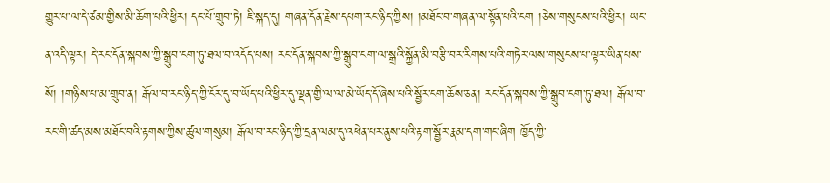གྱུར་པ་ལ་དེ་ཙམ་གྱིས་མི་ཆོག་པའི་ཕྱིར། དང་པོ་གྲུབ་ཏེ། ཇི་སྐད་དུ། གཞན་དོན་རྗེས་དཔག་རང་ཉིད་ཀྱིས། །མཐོང་བ་གཞན་ལ་སྟོན་པའི་ངག །ཅེས་གསུངས་པའི་ཕྱིར། ཡང་ན་འདི་ལྟར། དེ་རང་དོན་སྐབས་ཀྱི་སྒྲུབ་ངག་ཏུ་ཐལ་བ་འདོད་པས། རང་དོན་སྐབས་ཀྱི་སྒྲུབ་ངག་ལ་སྒྲའི་སྐྱོན་མི་བརྩི་བར་རིགས་པའི་གཏེར་ལས་གསུངས་པ་ལྟར་ཡིན་པས་སོ། །གཉིས་པ་མ་གྲུབ་ན། རྒོལ་བ་རང་ཉིད་ཀྱི་ངོར་དུ་བ་ཡོད་པའི་ཕྱིར་དུ་ལྡན་གྱི་ལ་ལ་མེ་ཡོད་དོ་ཞེས་པའི་སྦྱོར་ངག་ཆོས་ཅན། རང་དོན་སྐབས་ཀྱི་སྒྲུབ་ངག་ཏུ་ཐལ། རྒོལ་བ་རང་གི་ཚད་མས་མཐོང་བའི་རྟགས་ཀྱིས་ཚུལ་གསུམ། རྒོལ་བ་རང་ཉིད་ཀྱི་དྲན་ལམ་དུ་འཕེན་པར་ནུས་པའི་རྟག་སྦྱོར་རྣམ་དག་གང་ཞིག ཁྱོད་ཀྱི་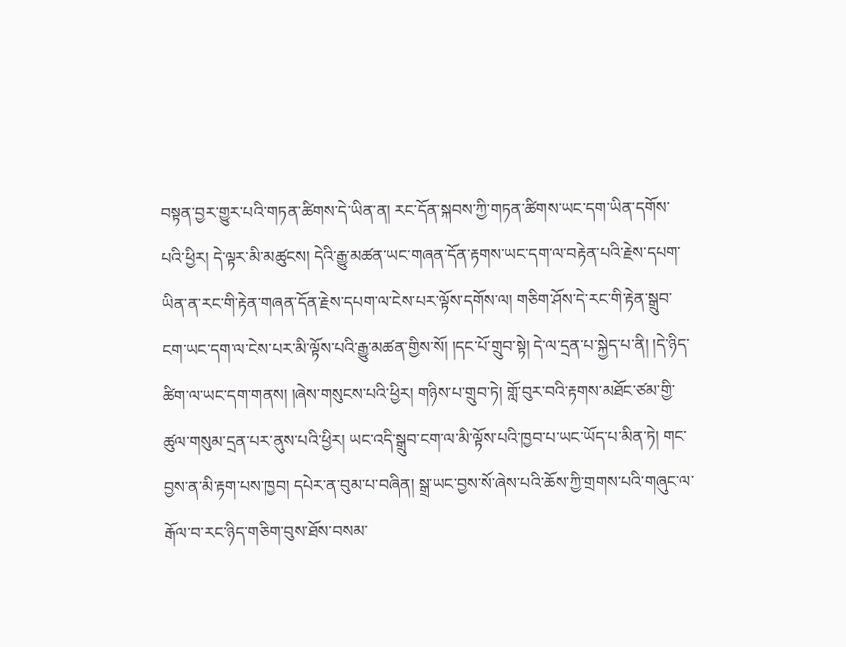བསྟན་བྱར་གྱུར་པའི་གཏན་ཚིགས་དེ་ཡིན་ན། རང་དོན་སྐབས་ཀྱི་གཏན་ཚིགས་ཡང་དག་ཡིན་དགོས་པའི་ཕྱིར། དེ་ལྟར་མི་མཚུངས། དེའི་རྒྱུ་མཚན་ཡང་གཞན་དོན་རྟགས་ཡང་དག་ལ་བརྟེན་པའི་རྗེས་དཔག་ཡིན་ན་རང་གི་རྟེན་གཞན་དོན་རྗེས་དཔག་ལ་ངེས་པར་ལྟོས་དགོས་ལ། གཅིག་ཤོས་དེ་རང་གི་རྟེན་སྒྲུབ་ངག་ཡང་དག་ལ་ངེས་པར་མི་ལྟོས་པའི་རྒྱུ་མཚན་གྱིས་སོ། །དང་པོ་གྲུབ་སྟེ། དེ་ལ་དྲན་པ་སྐྱེད་པ་ནི། །དེ་ཉིད་ཚིག་ལ་ཡང་དག་གནས། །ཞེས་གསུངས་པའི་ཕྱིར། གཉིས་པ་གྲུབ་ཏེ། གློ་བུར་བའི་རྟགས་མཐོང་ཙམ་གྱི་ཚུལ་གསུམ་དྲན་པར་ནུས་པའི་ཕྱིར། ཡང་འདི་སྒྲུབ་ངག་ལ་མི་ལྟོས་པའི་ཁྱབ་པ་ཡང་ཡོད་པ་མིན་ཏེ། གང་བྱས་ན་མི་རྟག་པས་ཁྱབ། དཔེར་ན་བུམ་པ་བཞིན། སྒྲ་ཡང་བྱས་སོ་ཞེས་པའི་ཆོས་ཀྱི་གྲགས་པའི་གཞུང་ལ་རྒོལ་བ་རང་ཉིད་གཅིག་བུས་ཐོས་བསམ་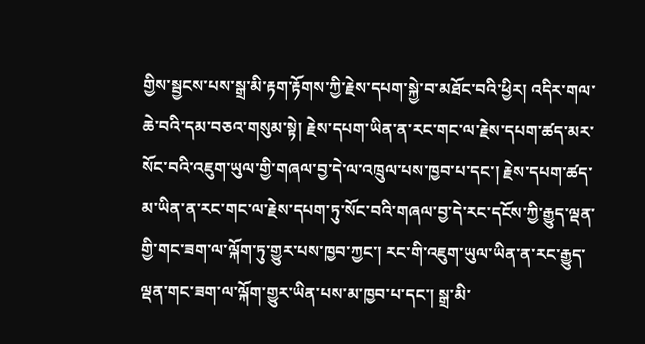གྱིས་སྦྱངས་པས་སྒྲ་མི་རྟག་རྟོགས་ཀྱི་རྗེས་དཔག་སྐྱེ་བ་མཐོང་བའི་ཕྱིར། འདིར་གལ་ཆེ་བའི་དམ་བཅའ་གསུམ་སྟེ། རྗེས་དཔག་ཡིན་ན་རང་གང་ལ་རྗེས་དཔག་ཚད་མར་སོང་བའི་འཇུག་ཡུལ་གྱི་གཞལ་བྱ་དེ་ལ་འཁྲུལ་པས་ཁྱབ་པ་དང་། རྗེས་དཔག་ཚད་མ་ཡིན་ན་རང་གང་ལ་རྗེས་དཔག་ཏུ་སོང་བའི་གཞལ་བྱ་དེ་རང་དངོས་ཀྱི་རྒྱུད་ལྡན་གྱི་གང་ཟག་ལ་ལྐོག་ཏུ་གྱུར་པས་ཁྱབ་ཀྱང་། རང་གི་འཇུག་ཡུལ་ཡིན་ན་རང་རྒྱུད་ལྡན་གང་ཟག་ལ་ལྐོག་གྱུར་ཡིན་པས་མ་ཁྱབ་པ་དང་། སྒྲ་མི་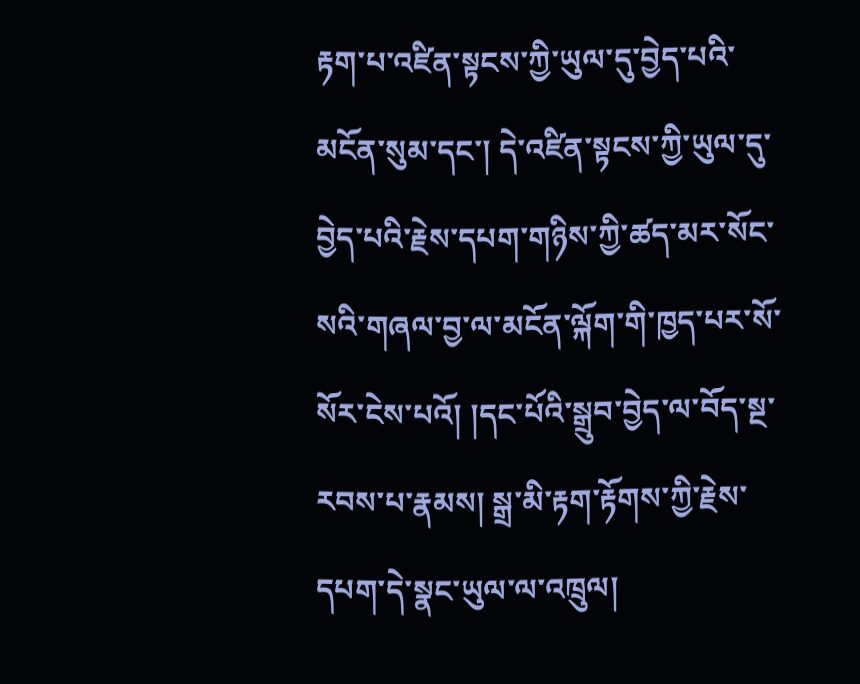རྟག་པ་འཛིན་སྟངས་ཀྱི་ཡུལ་དུ་བྱེད་པའི་མངོན་སུམ་དང་། དེ་འཛིན་སྟངས་ཀྱི་ཡུལ་དུ་བྱེད་པའི་རྗེས་དཔག་གཉིས་ཀྱི་ཚད་མར་སོང་སའི་གཞལ་བྱ་ལ་མངོན་ལྐོག་གི་ཁྱད་པར་སོ་སོར་ངེས་པའོ། །དང་པོའི་སྒྲུབ་བྱེད་ལ་བོད་སྔ་རབས་པ་རྣམས། སྒྲ་མི་རྟག་རྟོགས་ཀྱི་རྗེས་དཔག་དེ་སྣང་ཡུལ་ལ་འཁྲུལ།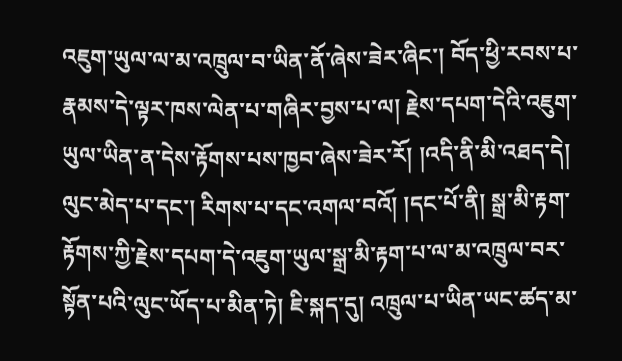འཇུག་ཡུལ་ལ་མ་འཁྲུལ་བ་ཡིན་ནོ་ཞེས་ཟེར་ཞིང་། བོད་ཕྱི་རབས་པ་རྣམས་དེ་ལྟར་ཁས་ལེན་པ་གཞིར་བྱས་པ་ལ། རྗེས་དཔག་དེའི་འཇུག་ཡུལ་ཡིན་ན་དེས་རྟོགས་པས་ཁྱབ་ཞེས་ཟེར་རོ། །འདི་ནི་མི་འཐད་དེ། ལུང་མེད་པ་དང་། རིགས་པ་དང་འགལ་བའོ། །དང་པོ་ནི། སྒྲ་མི་རྟག་རྟོགས་ཀྱི་རྗེས་དཔག་དེ་འཇུག་ཡུལ་སྒྲ་མི་རྟག་པ་ལ་མ་འཁྲུལ་བར་སྟོན་པའི་ལུང་ཡོད་པ་མིན་ཏེ། ཇི་སྐད་དུ། འཁྲུལ་པ་ཡིན་ཡང་ཚད་མ་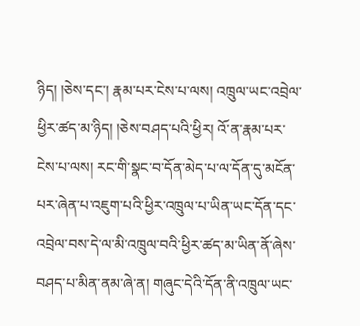ཉིད། །ཅེས་དང་། རྣམ་པར་ངེས་པ་ལས། འཁྲུལ་ཡང་འབྲེལ་ཕྱིར་ཚད་མ་ཉིད། །ཅེས་བཤད་པའི་ཕྱིར། འོ་ན་རྣམ་པར་ངེས་པ་ལས། རང་གི་སྣང་བ་དོན་མེད་པ་ལ་དོན་དུ་མངོན་པར་ཞེན་པ་འཇུག་པའི་ཕྱིར་འཁྲུལ་པ་ཡིན་ཡང་དོན་དང་འབྲེལ་བས་དེ་ལ་མི་འཁྲུལ་བའི་ཕྱིར་ཚད་མ་ཡིན་ནོ་ཞེས་བཤད་པ་མིན་ནམ་ཞེ་ན། གཞུང་དེའི་དོན་ནི་འཁྲུལ་ཡང་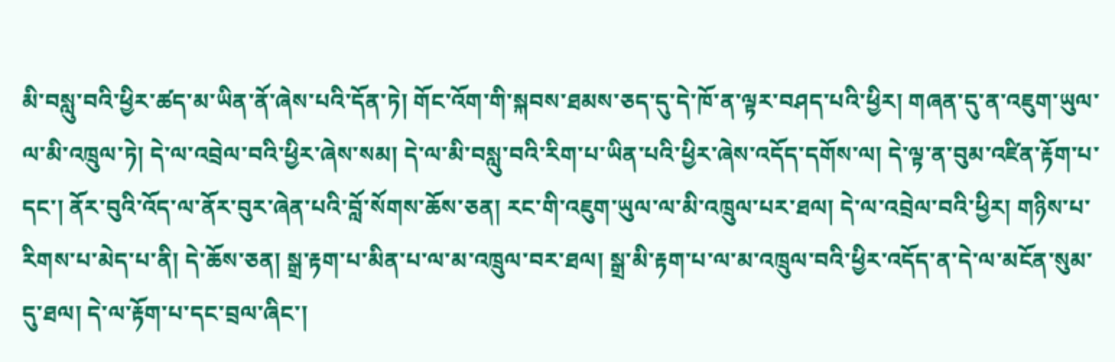མི་བསླུ་བའི་ཕྱིར་ཚད་མ་ཡིན་ནོ་ཞེས་པའི་དོན་ཏེ། གོང་འོག་གི་སྐབས་ཐམས་ཅད་དུ་དེ་ཁོ་ན་ལྟར་བཤད་པའི་ཕྱིར། གཞན་དུ་ན་འཇུག་ཡུལ་ལ་མི་འཁྲུལ་ཏེ། དེ་ལ་འབྲེལ་བའི་ཕྱིར་ཞེས་སམ། དེ་ལ་མི་བསླུ་བའི་རིག་པ་ཡིན་པའི་ཕྱིར་ཞེས་འདོད་དགོས་ལ། དེ་ལྟ་ན་བུམ་འཛིན་རྟོག་པ་དང་། ནོར་བུའི་འོད་ལ་ནོར་བུར་ཞེན་པའི་བློ་སོགས་ཆོས་ཅན། རང་གི་འཇུག་ཡུལ་ལ་མི་འཁྲུལ་པར་ཐལ། དེ་ལ་འབྲེལ་བའི་ཕྱིར། གཉིས་པ་རིགས་པ་མེད་པ་ནི། དེ་ཆོས་ཅན། སྒྲ་རྟག་པ་མིན་པ་ལ་མ་འཁྲུལ་བར་ཐལ། སྒྲ་མི་རྟག་པ་ལ་མ་འཁྲུལ་བའི་ཕྱིར་འདོད་ན་དེ་ལ་མངོན་སུམ་དུ་ཐལ། དེ་ལ་རྟོག་པ་དང་བྲལ་ཞིང་།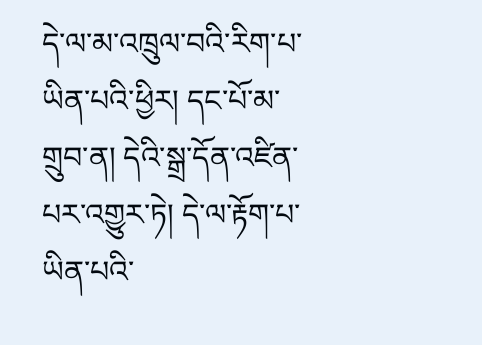དེ་ལ་མ་འཁྲུལ་བའི་རིག་པ་ཡིན་པའི་ཕྱིར། དང་པོ་མ་གྲུབ་ན། དེའི་སྒྲ་དོན་འཛིན་པར་འགྱུར་ཏེ། དེ་ལ་རྟོག་པ་ཡིན་པའི་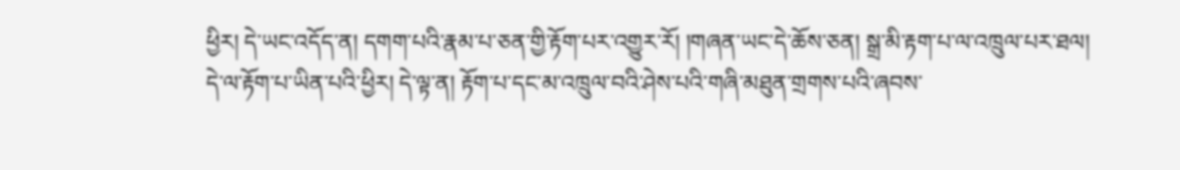ཕྱིར། དེ་ཡང་འདོད་ན། དགག་པའི་རྣམ་པ་ཅན་གྱི་རྟོག་པར་འགྱུར་རོ། །གཞན་ཡང་དེ་ཆོས་ཅན། སྒྲ་མི་རྟག་པ་ལ་འཁྲུལ་པར་ཐལ། དེ་ལ་རྟོག་པ་ཡིན་པའི་ཕྱིར། དེ་ལྟ་ན། རྟོག་པ་དང་མ་འཁྲུལ་བའི་ཤེས་པའི་གཞི་མཐུན་གྲགས་པའི་ཞབས་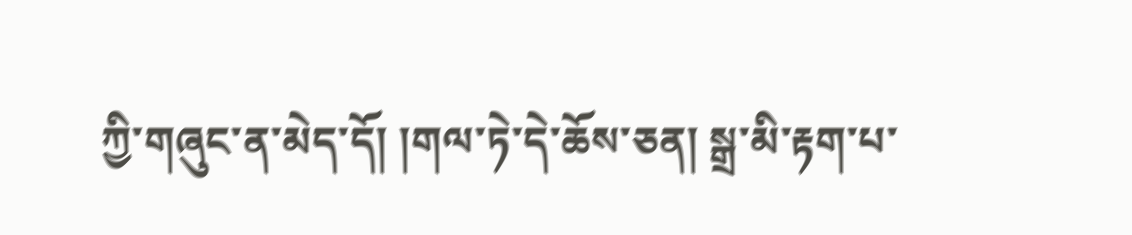ཀྱི་གཞུང་ན་མེད་དོ། །གལ་ཏེ་དེ་ཆོས་ཅན། སྒྲ་མི་རྟག་པ་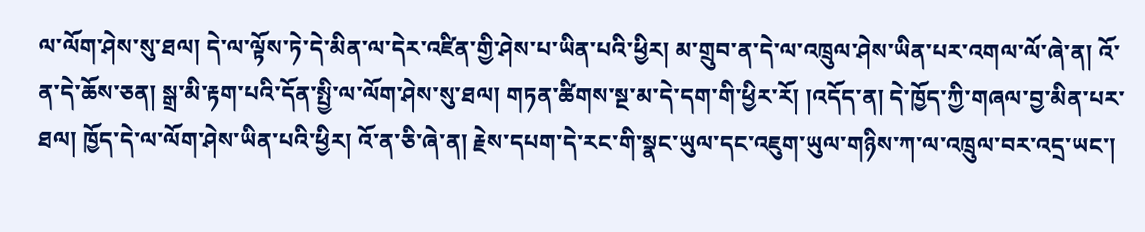ལ་ལོག་ཤེས་སུ་ཐལ། དེ་ལ་ལྟོས་ཏེ་དེ་མིན་ལ་དེར་འཛིན་གྱི་ཤེས་པ་ཡིན་པའི་ཕྱིར། མ་གྲུབ་ན་དེ་ལ་འཁྲུལ་ཤེས་ཡིན་པར་འགལ་ལོ་ཞེ་ན། འོ་ན་དེ་ཆོས་ཅན། སྒྲ་མི་རྟག་པའི་དོན་སྤྱི་ལ་ལོག་ཤེས་སུ་ཐལ། གཏན་ཚིགས་སྔ་མ་དེ་དག་གི་ཕྱིར་རོ། །འདོད་ན། དེ་ཁྱོད་ཀྱི་གཞལ་བྱ་མིན་པར་ཐལ། ཁྱོད་དེ་ལ་ལོག་ཤེས་ཡིན་པའི་ཕྱིར། འོ་ན་ཅི་ཞེ་ན། རྗེས་དཔག་དེ་རང་གི་སྣང་ཡུལ་དང་འཇུག་ཡུལ་གཉིས་ཀ་ལ་འཁྲུལ་བར་འདྲ་ཡང་།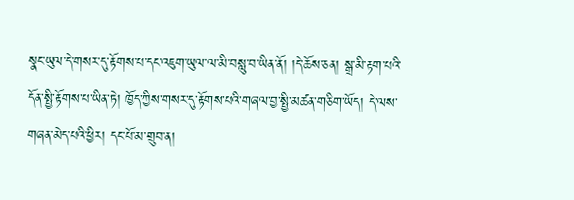སྣང་ཡུལ་དེ་གསར་དུ་རྟོགས་པ་དང་འཇུག་ཡུལ་ལ་མི་བསླུ་བ་ཡིན་ནོ། །དེ་ཆོས་ཅན། སྒྲ་མི་རྟག་པའི་དོན་སྤྱི་རྟོགས་པ་ཡིན་ཏེ། ཁྱོད་ཀྱིས་གསར་དུ་རྟོགས་པའི་གཞལ་བྱ་སྤྱི་མཚན་གཅིག་ཡོད། དེ་ལས་གཞན་མེད་པའི་ཕྱིར། དང་པོ་མ་གྲུབ་ན།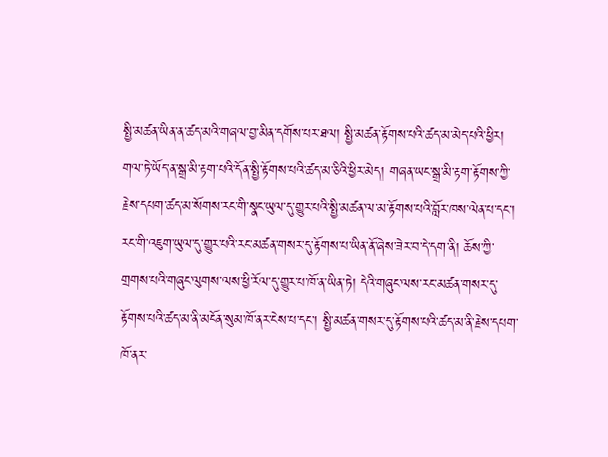སྤྱི་མཚན་ཡིན་ན་ཚད་མའི་གཞལ་བྱ་མིན་དགོས་པར་ཐལ། སྤྱི་མཚན་རྟོགས་པའི་ཚད་མ་མེད་པའི་ཕྱིར། གལ་ཏེ་ཡོད་ན་སྒྲ་མི་རྟག་པའི་དོན་སྤྱི་རྟོགས་པའི་ཚད་མ་ཅིའི་ཕྱིར་མེད། གཞན་ཡང་སྒྲ་མི་རྟག་རྟོགས་ཀྱི་རྗེས་དཔག་ཚད་མ་སོགས་རང་གི་སྣང་ཡུལ་དུ་གྱུར་པའི་སྤྱི་མཚན་ལ་མ་རྟོགས་པའི་བློར་ཁས་ལེན་པ་དང་། རང་གི་འཇུག་ཡུལ་དུ་གྱུར་པའི་རང་མཚན་གསར་དུ་རྟོགས་པ་ཡིན་ནོ་ཞེས་ཟེར་བ་དེ་དག་ནི། ཆོས་ཀྱི་གྲགས་པའི་གཞུང་ལུགས་ལས་ཕྱི་རོལ་དུ་གྱུར་པ་ཁོ་ན་ཡིན་ཏེ། དེའི་གཞུང་ལས་རང་མཚན་གསར་དུ་རྟོགས་པའི་ཚད་མ་ནི་མངོན་སུམ་ཁོ་ནར་ངེས་པ་དང་། སྤྱི་མཚན་གསར་དུ་རྟོགས་པའི་ཚད་མ་ནི་རྗེས་དཔག་ཁོ་ནར་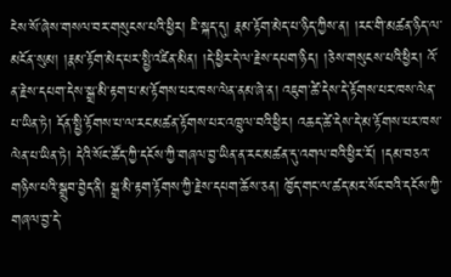ངེས་སོ་ཞེས་གསལ་བར་གསུངས་པའི་ཕྱིར། ཇི་སྐད་དུ། རྣམ་རྟོག་མེད་པ་ཉིད་ཀྱིས་ན། །རང་གི་མཚན་ཉིད་ལ་མངོན་སུམ། །རྣམ་རྟོག་མེད་པར་སྤྱི་འཛིན་མིན། །དེ་ཕྱིར་དེ་ལ་རྗེས་དཔག་ཉིད། །ཅེས་གསུངས་པའི་ཕྱིར། འོ་ན་རྗེས་དཔག་དེས་སྒྲ་མི་རྟག་པ་མ་རྟོགས་པར་ཁས་ལེན་ནམ་ཞེ་ན། འཇུག་ཚེ་དེས་དེ་རྟོགས་པར་ཁས་ལེན་པ་ཡིན་ཏེ། དོན་སྤྱི་རྟོགས་པ་ལ་རང་མཚན་རྟོགས་པར་འཁྲུལ་བའི་ཕྱིར། འཆད་ཚེ་དེས་དེ་མ་རྟོགས་པར་ཁས་ལེན་པ་ཡིན་ཏེ། དེའི་སོང་ཚོད་ཀྱི་དངོས་ཀྱི་གཞལ་བྱ་ཡིན་ན་རང་མཚན་དུ་འགལ་བའི་ཕྱིར་རོ། །དམ་བཅའ་གཉིས་པའི་སྒྲུབ་བྱེད་ནི། སྒྲ་མི་རྟག་རྟོགས་ཀྱི་རྗེས་དཔག་ཆོས་ཅན། ཁྱོད་གང་ལ་ཚད་མར་སོང་བའི་དངོས་ཀྱི་གཞལ་བྱ་དེ་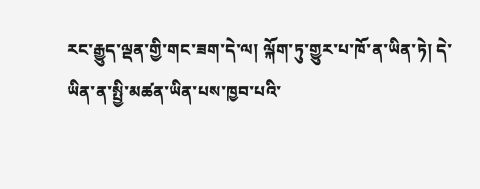རང་རྒྱུད་ལྡན་གྱི་གང་ཟག་དེ་ལ། ལྐོག་ཏུ་གྱུར་པ་ཁོ་ན་ཡིན་ཏེ། དེ་ཡིན་ན་སྤྱི་མཚན་ཡིན་པས་ཁྱབ་པའི་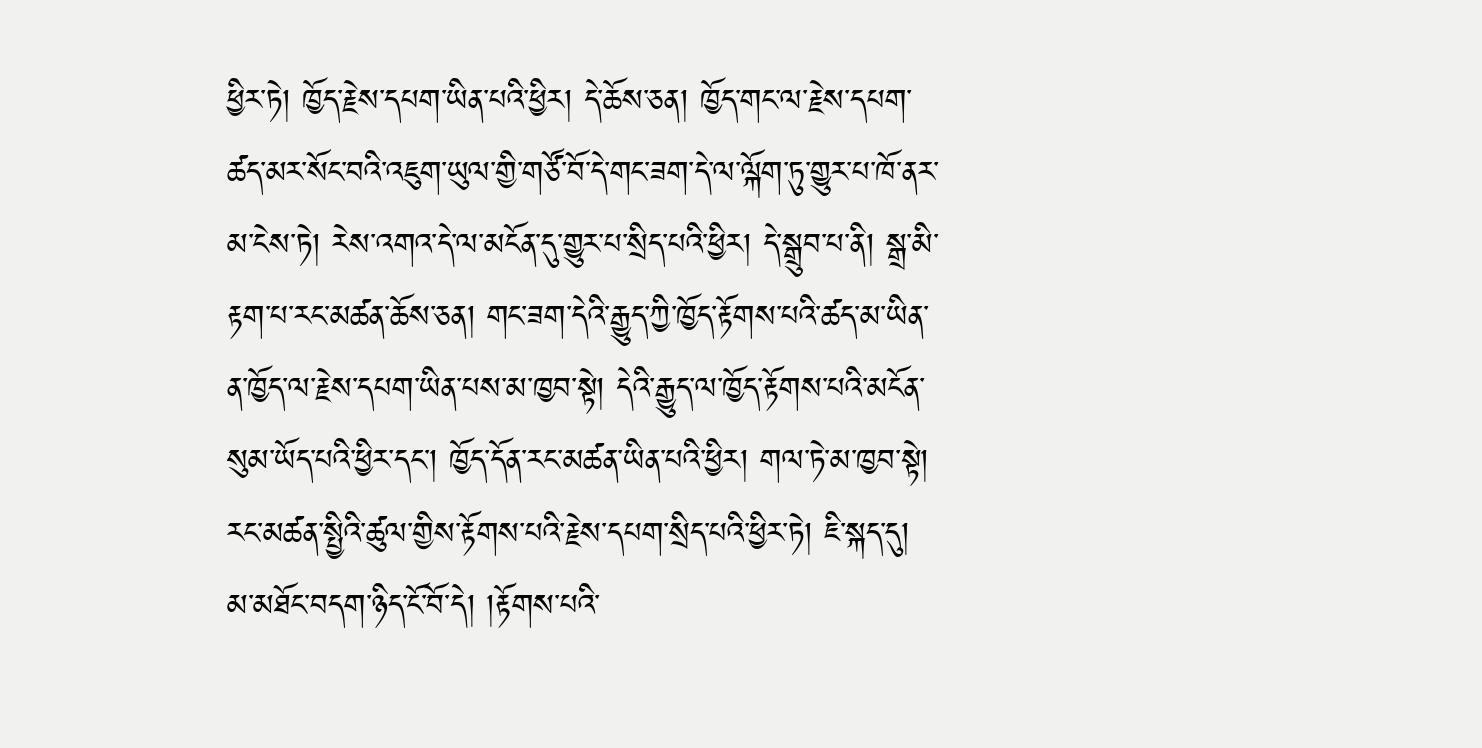ཕྱིར་ཏེ། ཁྱོད་རྗེས་དཔག་ཡིན་པའི་ཕྱིར། དེ་ཆོས་ཅན། ཁྱོད་གང་ལ་རྗེས་དཔག་ཚད་མར་སོང་བའི་འཇུག་ཡུལ་གྱི་གཙོ་བོ་དེ་གང་ཟག་དེ་ལ་ལྐོག་ཏུ་གྱུར་པ་ཁོ་ནར་མ་ངེས་ཏེ། རེས་འགའ་དེ་ལ་མངོན་དུ་གྱུར་པ་སྲིད་པའི་ཕྱིར། དེ་སྒྲུབ་པ་ནི། སྒྲ་མི་རྟག་པ་རང་མཚན་ཆོས་ཅན། གང་ཟག་དེའི་རྒྱུད་ཀྱི་ཁྱོད་རྟོགས་པའི་ཚད་མ་ཡིན་ན་ཁྱོད་ལ་རྗེས་དཔག་ཡིན་པས་མ་ཁྱབ་སྟེ། དེའི་རྒྱུད་ལ་ཁྱོད་རྟོགས་པའི་མངོན་སུམ་ཡོད་པའི་ཕྱིར་དང་། ཁྱོད་དོན་རང་མཚན་ཡིན་པའི་ཕྱིར། གལ་ཏེ་མ་ཁྱབ་སྟེ། རང་མཚན་སྤྱིའི་ཚུལ་གྱིས་རྟོགས་པའི་རྗེས་དཔག་སྲིད་པའི་ཕྱིར་ཏེ། ཇི་སྐད་དུ། མ་མཐོང་བདག་ཉིད་ངོ་བོ་དེ། །རྟོགས་པའི་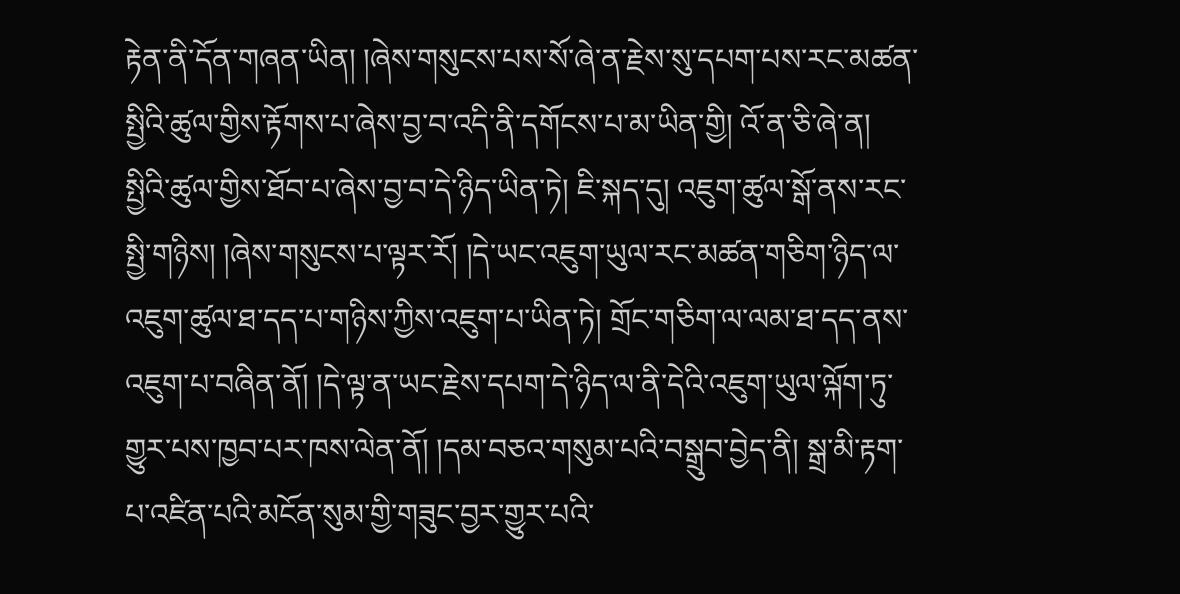རྟེན་ནི་དོན་གཞན་ཡིན། །ཞེས་གསུངས་པས་སོ་ཞེ་ན་རྗེས་སུ་དཔག་པས་རང་མཚན་སྤྱིའི་ཚུལ་གྱིས་རྟོགས་པ་ཞེས་བྱ་བ་འདི་ནི་དགོངས་པ་མ་ཡིན་གྱི། འོ་ན་ཅི་ཞེ་ན། སྤྱིའི་ཚུལ་གྱིས་ཐོབ་པ་ཞེས་བྱ་བ་དེ་ཉིད་ཡིན་ཏེ། ཇི་སྐད་དུ། འཇུག་ཚུལ་སྒོ་ནས་རང་སྤྱི་གཉིས། །ཞེས་གསུངས་པ་ལྟར་རོ། །དེ་ཡང་འཇུག་ཡུལ་རང་མཚན་གཅིག་ཉིད་ལ་འཇུག་ཚུལ་ཐ་དད་པ་གཉིས་ཀྱིས་འཇུག་པ་ཡིན་ཏེ། གྲོང་གཅིག་ལ་ལམ་ཐ་དད་ནས་འཇུག་པ་བཞིན་ནོ། །དེ་ལྟ་ན་ཡང་རྗེས་དཔག་དེ་ཉིད་ལ་ནི་དེའི་འཇུག་ཡུལ་ལྐོག་ཏུ་གྱུར་པས་ཁྱབ་པར་ཁས་ལེན་ནོ། །དམ་བཅའ་གསུམ་པའི་བསྒྲུབ་བྱེད་ནི། སྒྲ་མི་རྟག་པ་འཛིན་པའི་མངོན་སུམ་གྱི་གཟུང་བྱར་གྱུར་པའི་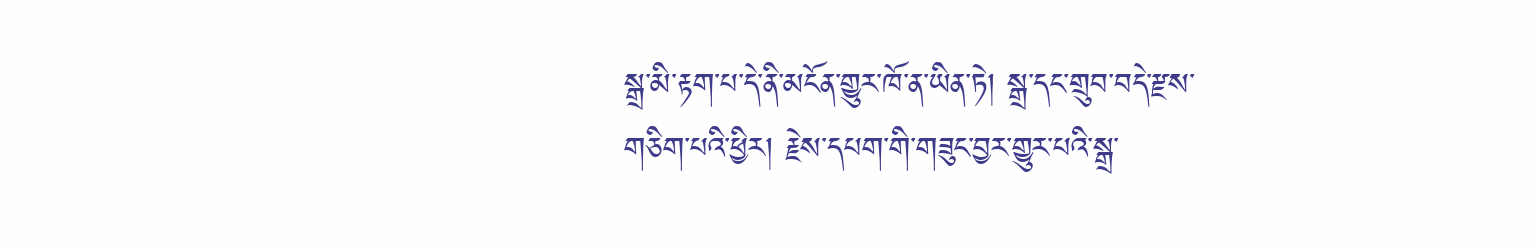སྒྲ་མི་རྟག་པ་དེ་ནི་མངོན་གྱུར་ཁོ་ན་ཡིན་ཏེ། སྒྲ་དང་གྲུབ་བདེ་རྫས་གཅིག་པའི་ཕྱིར། རྗེས་དཔག་གི་གཟུང་བྱར་གྱུར་པའི་སྒྲ་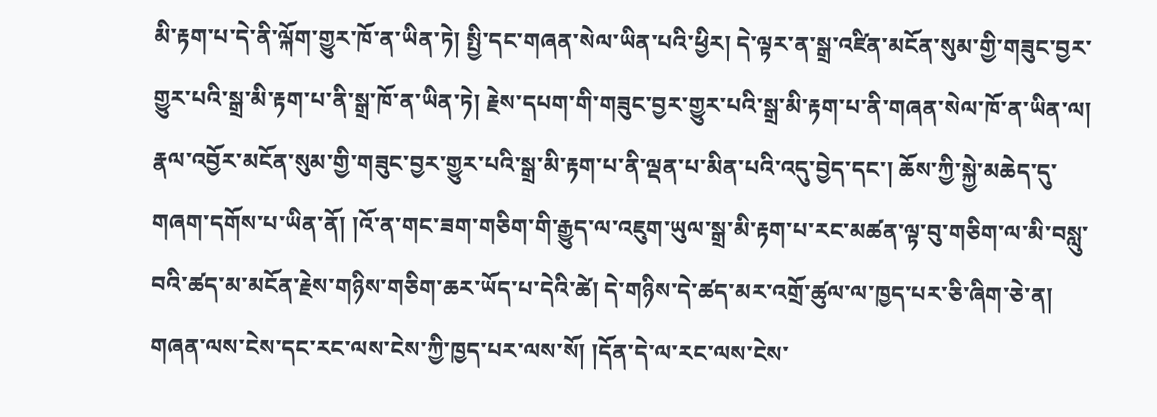མི་རྟག་པ་དེ་ནི་ལྐོག་གྱུར་ཁོ་ན་ཡིན་ཏེ། སྤྱི་དང་གཞན་སེལ་ཡིན་པའི་ཕྱིར། དེ་ལྟར་ན་སྒྲ་འཛིན་མངོན་སུམ་གྱི་གཟུང་བྱར་གྱུར་པའི་སྒྲ་མི་རྟག་པ་ནི་སྒྲ་ཁོ་ན་ཡིན་ཏེ། རྗེས་དཔག་གི་གཟུང་བྱར་གྱུར་པའི་སྒྲ་མི་རྟག་པ་ནི་གཞན་སེལ་ཁོ་ན་ཡིན་ལ། རྣལ་འབྱོར་མངོན་སུམ་གྱི་གཟུང་བྱར་གྱུར་པའི་སྒྲ་མི་རྟག་པ་ནི་ལྡན་པ་མིན་པའི་འདུ་བྱེད་དང་། ཆོས་ཀྱི་སྐྱེ་མཆེད་དུ་གཞག་དགོས་པ་ཡིན་ནོ། །འོ་ན་གང་ཟག་གཅིག་གི་རྒྱུད་ལ་འཇུག་ཡུལ་སྒྲ་མི་རྟག་པ་རང་མཚན་ལྟ་བུ་གཅིག་ལ་མི་བསླུ་བའི་ཚད་མ་མངོན་རྗེས་གཉིས་གཅིག་ཆར་ཡོད་པ་དེའི་ཚེ། དེ་གཉིས་དེ་ཚད་མར་འགྲོ་ཚུལ་ལ་ཁྱད་པར་ཅི་ཞིག་ཅེ་ན། གཞན་ལས་ངེས་དང་རང་ལས་ངེས་ཀྱི་ཁྱད་པར་ལས་སོ། །དོན་དེ་ལ་རང་ལས་ངེས་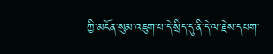ཀྱི་མངོན་སུམ་འཇུག་པ་དེ་སྲིད་དུ་ནི་དེ་ལ་རྗེས་དཔག་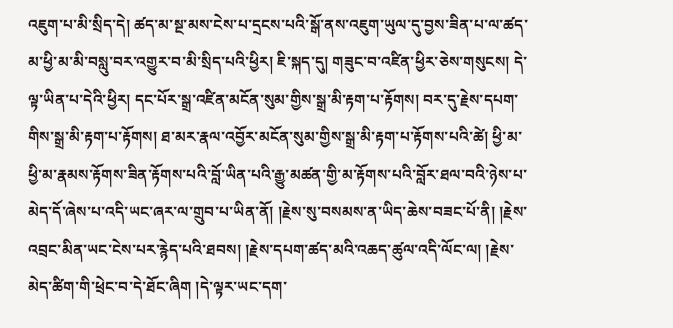འཇུག་པ་མི་སྲིད་དེ། ཚད་མ་སྔ་མས་ངེས་པ་དྲངས་པའི་སྒོ་ནས་འཇུག་ཡུལ་དུ་བྱས་ཟིན་པ་ལ་ཚད་མ་ཕྱི་མ་མི་བསླུ་བར་འགྱུར་བ་མི་སྲིད་པའི་ཕྱིར། ཇི་སྐད་དུ། གཟུང་བ་འཛིན་ཕྱིར་ཅེས་གསུངས། དེ་ལྟ་ཡིན་པ་དེའི་ཕྱིར། དང་པོར་སྒྲ་འཛིན་མངོན་སུམ་གྱིས་སྒྲ་མི་རྟག་པ་རྟོགས། བར་དུ་རྗེས་དཔག་གིས་སྒྲ་མི་རྟག་པ་རྟོགས། ཐ་མར་རྣལ་འབྱོར་མངོན་སུམ་གྱིས་སྒྲ་མི་རྟག་པ་རྟོགས་པའི་ཚེ། ཕྱི་མ་ཕྱི་མ་རྣམས་རྟོགས་ཟིན་རྟོགས་པའི་བློ་ཡིན་པའི་རྒྱུ་མཚན་གྱི་མ་རྟོགས་པའི་བློར་ཐལ་བའི་ཉེས་པ་མེད་དོ་ཞེས་པ་འདི་ཡང་ཞར་ལ་གྲུབ་པ་ཡིན་ནོ། །རྗེས་སུ་བསམས་ན་ཡིད་ཆེས་བཟང་པོ་ནི། །རྗེས་འབྲང་མིན་ཡང་ངེས་པར་རྙེད་པའི་ཐབས། །རྗེས་དཔག་ཚད་མའི་འཆད་ཚུལ་འདི་ལོང་ལ། །རྗེས་མེད་ཚིག་གི་ཕྲེང་བ་དེ་ཐོང་ཞིག །དེ་ལྟར་ཡང་དག་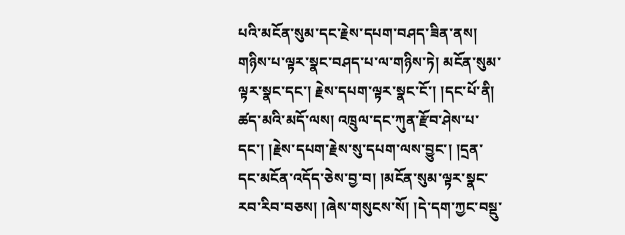པའི་མངོན་སུམ་དང་རྗེས་དཔག་བཤད་ཟིན་ནས། གཉིས་པ་ལྟར་སྣང་བཤད་པ་ལ་གཉིས་ཏེ། མངོན་སུམ་ལྟར་སྣང་དང་། རྗེས་དཔག་ལྟར་སྣང་ངོ་། །དང་པོ་ནི། ཚད་མའི་མདོ་ལས། འཁྲུལ་དང་ཀུན་རྫོབ་ཤེས་པ་དང་། །རྗེས་དཔག་རྗེས་སུ་དཔག་ལས་བྱུང་། །དྲན་དང་མངོན་འདོད་ཅེས་བྱ་བ། །མངོན་སུམ་ལྟར་སྣང་རབ་རིབ་བཅས། །ཞེས་གསུངས་སོ། །དེ་དག་ཀྱང་བསྡུ་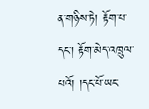ན་གཉིས་ཏེ། རྟོག་པ་དང་། རྟོག་མེད་འཁྲུལ་པའོ། །དང་པོ་ཡང་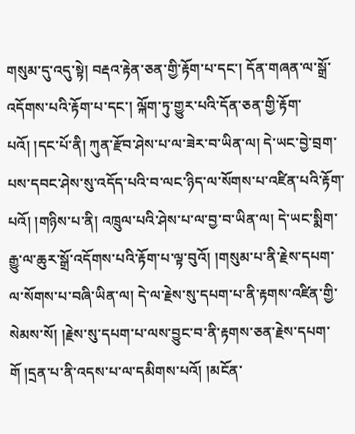གསུམ་དུ་འདུ་སྟེ། བརྡའ་རྟེན་ཅན་གྱི་རྟོག་པ་དང་། དོན་གཞན་ལ་སྒྲོ་འདོགས་པའི་རྟོག་པ་དང་། ལྐོག་ཏུ་གྱུར་པའི་དོན་ཅན་གྱི་རྟོག་པའོ། །དང་པོ་ནི། ཀུན་རྫོབ་ཤེས་པ་ལ་ཟེར་བ་ཡིན་ལ། དེ་ཡང་བྱེ་བྲག་པས་དབང་ཤེས་སུ་འདོད་པའི་བ་ལང་ཉིད་ལ་སོགས་པ་འཛིན་པའི་རྟོག་པའོ། །གཉིས་པ་ནི། འཁྲུལ་པའི་ཤེས་པ་ལ་བྱ་བ་ཡིན་ལ། དེ་ཡང་སྨིག་རྒྱུ་ལ་ཆུར་སྒྲོ་འདོགས་པའི་རྟོག་པ་ལྟ་བུའོ། །གསུམ་པ་ནི་རྗེས་དཔག་ལ་སོགས་པ་བཞི་ཡིན་ལ། དེ་ལ་རྗེས་སུ་དཔག་པ་ནི་རྟགས་འཛིན་གྱི་སེམས་སོ། །རྗེས་སུ་དཔག་པ་ལས་བྱུང་བ་ནི་རྟགས་ཅན་རྗེས་དཔག་གོ །དྲན་པ་ནི་འདས་པ་ལ་དམིགས་པའོ། །མངོན་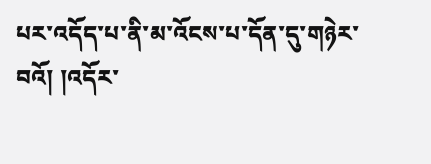པར་འདོད་པ་ནི་མ་འོངས་པ་དོན་དུ་གཉེར་བའོ། །འདོར་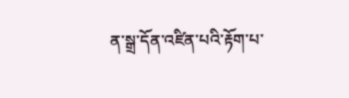ན་སྒྲ་དོན་འཛིན་པའི་རྟོག་པ་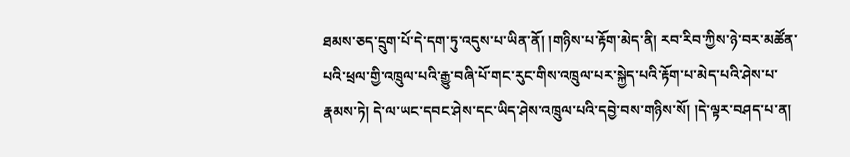ཐམས་ཅད་དྲུག་པོ་དེ་དག་ཏུ་འདུས་པ་ཡིན་ནོ། །གཉིས་པ་རྟོག་མེད་ནི། རབ་རིབ་ཀྱིས་ཉེ་བར་མཚོན་པའི་ཕྲལ་གྱི་འཁྲུལ་པའི་རྒྱུ་བཞི་པོ་གང་རུང་གིས་འཁྲུལ་པར་སྐྱེད་པའི་རྟོག་པ་མེད་པའི་ཤེས་པ་རྣམས་ཏེ། དེ་ལ་ཡང་དབང་ཤེས་དང་ཡིད་ཤེས་འཁྲུལ་པའི་དབྱེ་བས་གཉིས་སོ། །དེ་ལྟར་བཤད་པ་ན།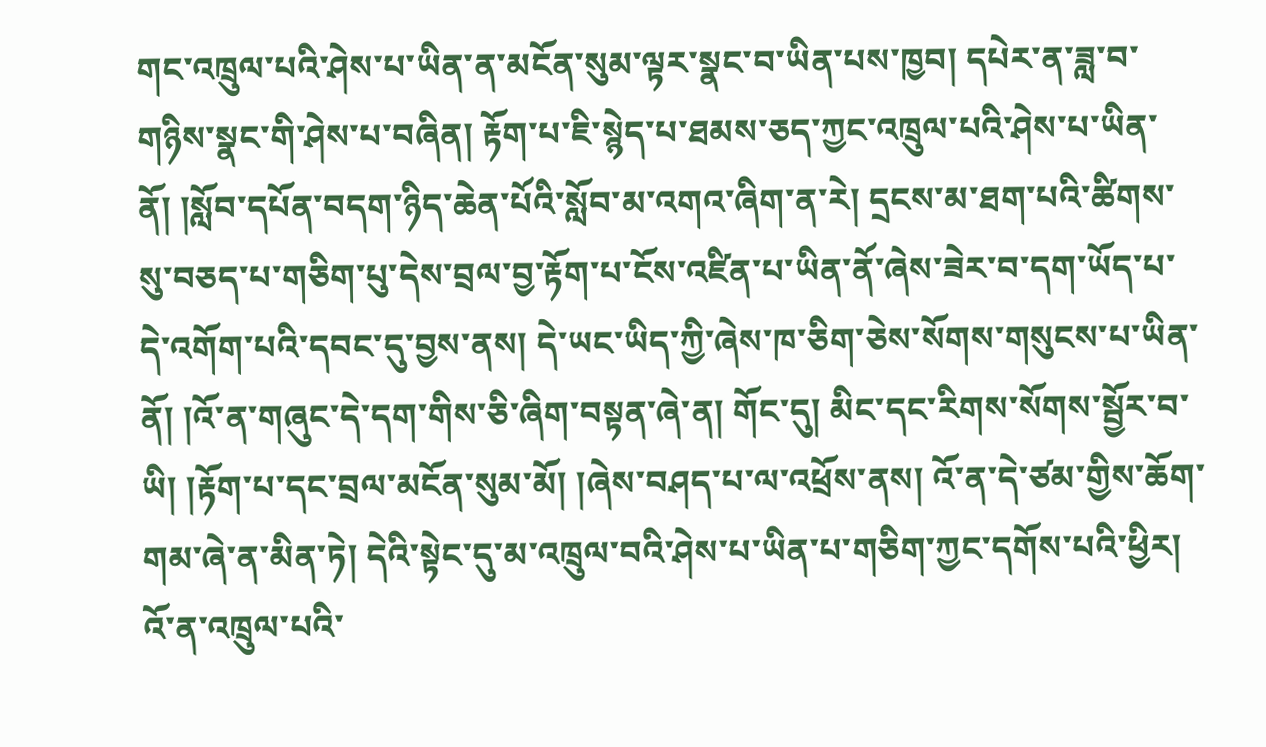གང་འཁྲུལ་པའི་ཤེས་པ་ཡིན་ན་མངོན་སུམ་ལྟར་སྣང་བ་ཡིན་པས་ཁྱབ། དཔེར་ན་ཟླ་བ་གཉིས་སྣང་གི་ཤེས་པ་བཞིན། རྟོག་པ་ཇི་སྙེད་པ་ཐམས་ཅད་ཀྱང་འཁྲུལ་པའི་ཤེས་པ་ཡིན་ནོ། །སློབ་དཔོན་བདག་ཉིད་ཆེན་པོའི་སློབ་མ་འགའ་ཞིག་ན་རེ། དྲངས་མ་ཐག་པའི་ཚིགས་སུ་བཅད་པ་གཅིག་པུ་དེས་བྲལ་བྱ་རྟོག་པ་ངོས་འཛིན་པ་ཡིན་ནོ་ཞེས་ཟེར་བ་དག་ཡོད་པ་དེ་འགོག་པའི་དབང་དུ་བྱས་ནས། དེ་ཡང་ཡིད་ཀྱི་ཞེས་ཁ་ཅིག་ཅེས་སོགས་གསུངས་པ་ཡིན་ནོ། །འོ་ན་གཞུང་དེ་དག་གིས་ཅི་ཞིག་བསྟན་ཞེ་ན། གོང་དུ། མིང་དང་རིགས་སོགས་སྦྱོར་བ་ཡི། །རྟོག་པ་དང་བྲལ་མངོན་སུམ་མོ། །ཞེས་བཤད་པ་ལ་འཕྲོས་ནས། འོ་ན་དེ་ཙམ་གྱིས་ཆོག་གམ་ཞེ་ན་མིན་ཏེ། དེའི་སྟེང་དུ་མ་འཁྲུལ་བའི་ཤེས་པ་ཡིན་པ་གཅིག་ཀྱང་དགོས་པའི་ཕྱིར། འོ་ན་འཁྲུལ་པའི་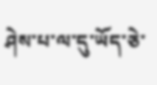ཤེས་པ་ལ་དུ་ཡོད་ཅེ་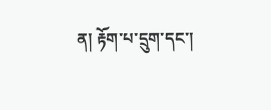ན། རྟོག་པ་དྲུག་དང་།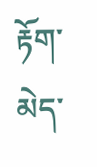རྟོག་མེད་